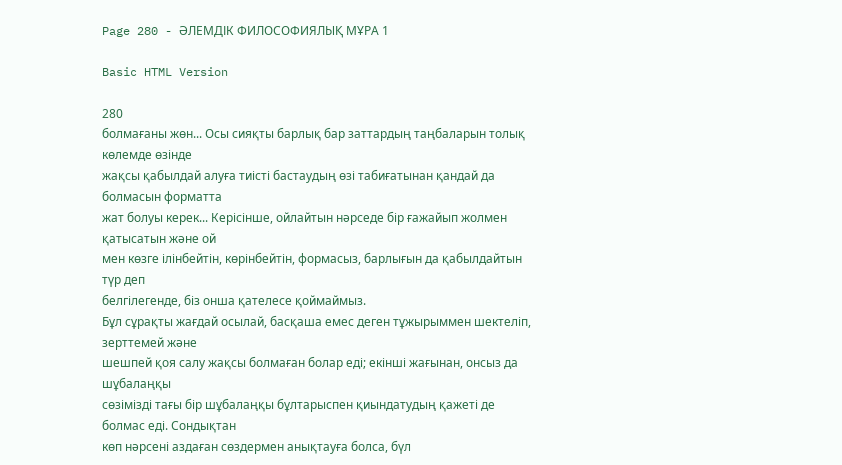Page 280 - ӘЛЕМДІК ФИЛОСОФИЯЛЫҚ МҰРА 1

Basic HTML Version

280
болмағаны жөн... Осы сияқты барлық бар заттардың таңбаларын толық көлемде өзінде
жақсы қабылдай алуға тиісті бастаудың өзі табиғатынан қандай да болмасын форматта
жат болуы керек... Керісінше, ойлайтын нәрседе бір ғажайып жолмен қатысатын және ой
мен көзге ілінбейтін, көрінбейтін, формасыз, барлығын да қабылдайтын түр деп
белгілегенде, біз онша қателесе қоймаймыз.
Бұл сұрақты жағдай осылай, басқаша емес деген тұжырыммен шектеліп, зерттемей және
шешпей қоя салу жақсы болмаған болар еді; екінші жағынан, онсыз да шұбалаңқы
сөзімізді тағы бір шұбалаңқы бұлтарыспен қиындатудың қажеті де болмас еді. Сондықтан
көп нәрсені аздаған сөздермен анықтауға болса, бүл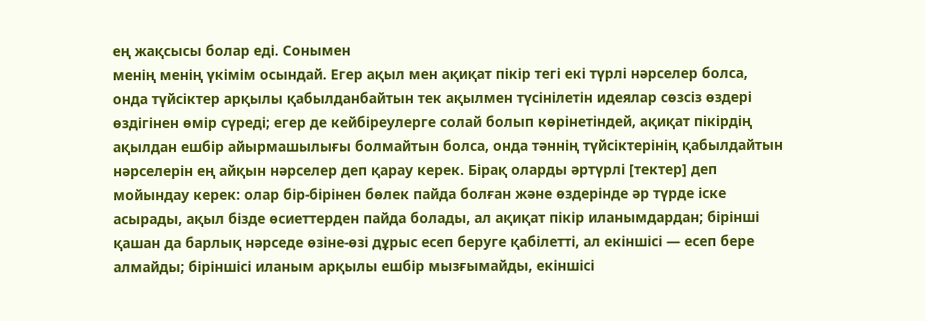ең жақсысы болар еді. Сонымен
менің менің үкімім осындай. Егер ақыл мен ақиқат пікір тегі екі түрлі нәрселер болса,
онда түйсіктер арқылы қабылданбайтын тек ақылмен түсінілетін идеялар сөзсіз өздері
өздігінен өмір сүреді; егер де кейбіреулерге солай болып көрінетіндей, ақиқат пікірдің
ақылдан ешбір айырмашылығы болмайтын болса, онда тәннің түйсіктерінің қабылдайтын
нәрселерін ең айқын нәрселер деп қарау керек. Бірақ оларды әртүрлі [тектер] деп
мойындау керек: олар бір-бірінен бөлек пайда болған және өздерінде әр түрде іске
асырады, ақыл бізде өсиеттерден пайда болады, ал ақиқат пікір иланымдардан; бірінші
қашан да барлық нәрседе өзіне-өзі дұрыс есеп беруге қабілетті, ал екіншісі — есеп бере
алмайды; біріншісі иланым арқылы ешбір мызғымайды, екіншісі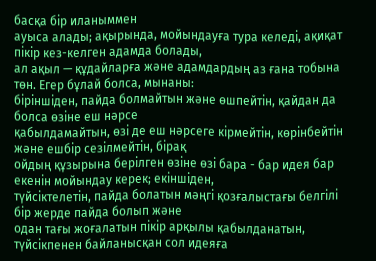басқа бір иланыммен
ауыса алады; ақырында, мойындауға тура келеді, ақиқат пікір кез-келген адамда болады,
ал ақыл — құдайларға және адамдардың аз ғана тобына төн. Егер бұлай болса, мынаны:
біріншіден, пайда болмайтын және өшпейтін, қайдан да болса өзіне еш нәрсе
қабылдамайтын, өзі де еш нәрсеге кірмейтін, көрінбейтін және ешбір сезілмейтін, бірақ
ойдың құзырына берілген өзіне өзі бара - бар идея бар екенін мойындау керек; екіншіден,
түйсіктелетін, пайда болатын мәңгі қозғалыстағы белгілі бір жерде пайда болып және
одан тағы жоғалатын пікір арқылы қабылданатын, түйсікпенен байланысқан сол идеяға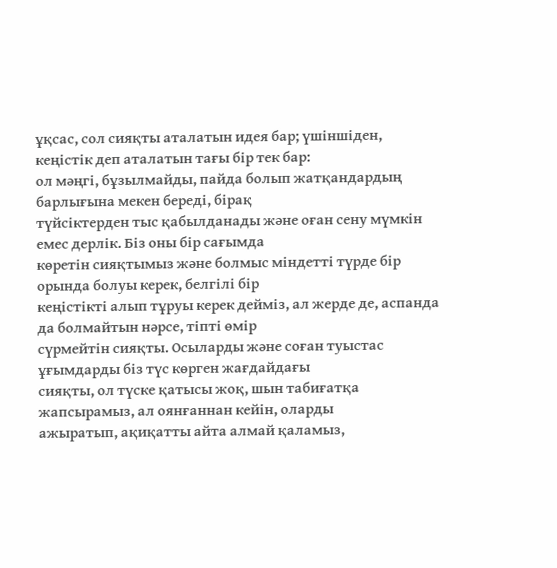ұқсас, сол сияқты аталатын идея бар; үшіншіден, кеңістік деп аталатын тағы бір тек бар:
ол мәңгі, бұзылмайды, пайда болып жатқандардың барлығына мекен береді, бірақ
түйсіктерден тыс қабылданады және оған сену мүмкін емес дерлік. Біз оны бір сағымда
көретін сияқтымыз және болмыс міндетті түрде бір орында болуы керек, белгілі бір
кеңістікті алып тұруы керек дейміз, ал жерде де, аспанда да болмайтын нәрсе, тіпті өмір
сүрмейтін сияқты. Осыларды және соған туыстас ұғымдарды біз түс көрген жағдайдағы
сияқты, ол түске қатысы жоқ, шын табиғатқа жапсырамыз, ал оянғаннан кейін, оларды
ажыратып, ақиқатты айта алмай қаламыз,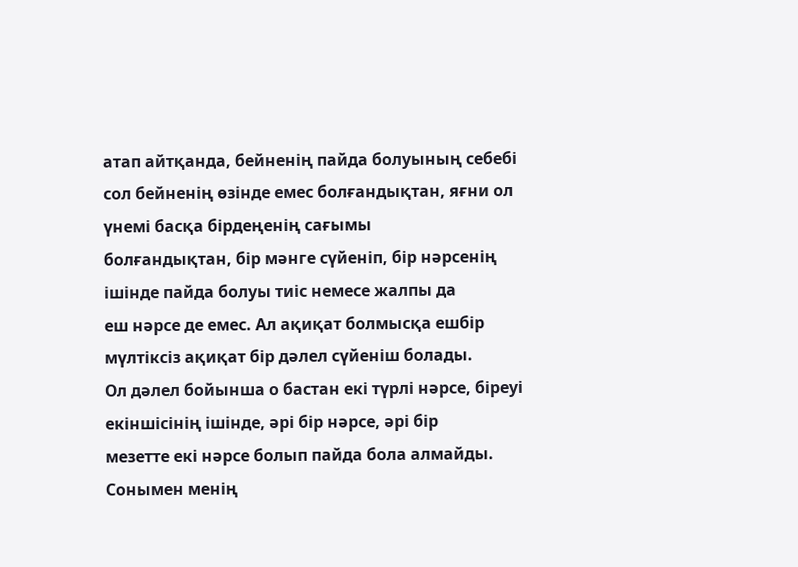атап айтқанда, бейненің пайда болуының себебі
сол бейненің өзінде емес болғандықтан, яғни ол үнемі басқа бірдеңенің сағымы
болғандықтан, бір мәнге сүйеніп, бір нәрсенің ішінде пайда болуы тиіс немесе жалпы да
еш нәрсе де емес. Ал ақиқат болмысқа ешбір мүлтіксіз ақиқат бір дәлел сүйеніш болады.
Ол дәлел бойынша о бастан екі түрлі нәрсе, біреуі екіншісінің ішінде, әрі бір нәрсе, әрі бір
мезетте екі нәрсе болып пайда бола алмайды.
Сонымен менің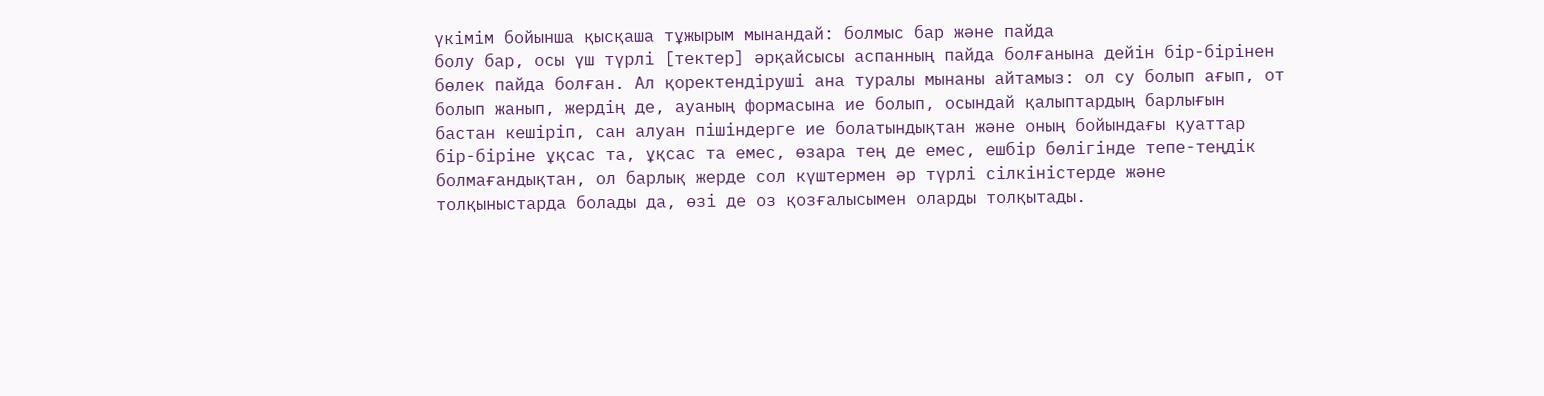үкімім бойынша қысқаша тұжырым мынандай: болмыс бар және пайда
болу бар, осы үш түрлі [тектер] әрқайсысы аспанның пайда болғанына дейін бір-бірінен
бөлек пайда болған. Ал қоректендіруші ана туралы мынаны айтамыз: ол су болып ағып, от
болып жанып, жердің де, ауаның формасына ие болып, осындай қалыптардың барлығын
бастан кешіріп, сан алуан пішіндерге ие болатындықтан және оның бойындағы қуаттар
бір-біріне ұқсас та, ұқсас та емес, өзара тең де емес, ешбір бөлігінде тепе-теңдік
болмағандықтан, ол барлық жерде сол күштермен әр түрлі сілкіністерде және
толқыныстарда болады да, өзі де оз қозғалысымен оларды толқытады.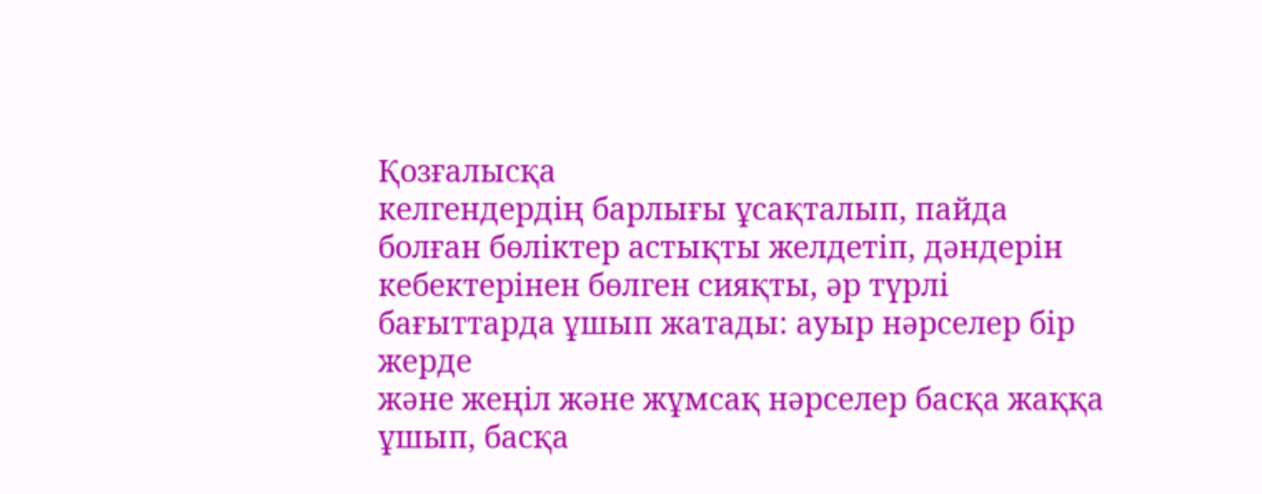Қозғалысқа
келгендердің барлығы ұсақталып, пайда болған бөліктер астықты желдетіп, дәндерін
кебектерінен бөлген сияқты, әр түрлі бағыттарда ұшып жатады: ауыр нәрселер бір жерде
және жеңіл және жұмсақ нәрселер басқа жаққа ұшып, басқа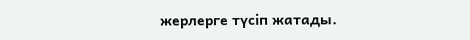жерлерге түсіп жатады.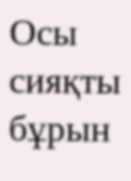Осы
сияқты бұрын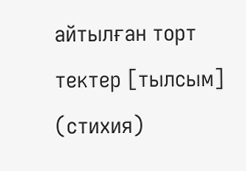айтылған торт тектер [тылсым] (стихия)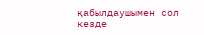қабылдаушымен сол кезде